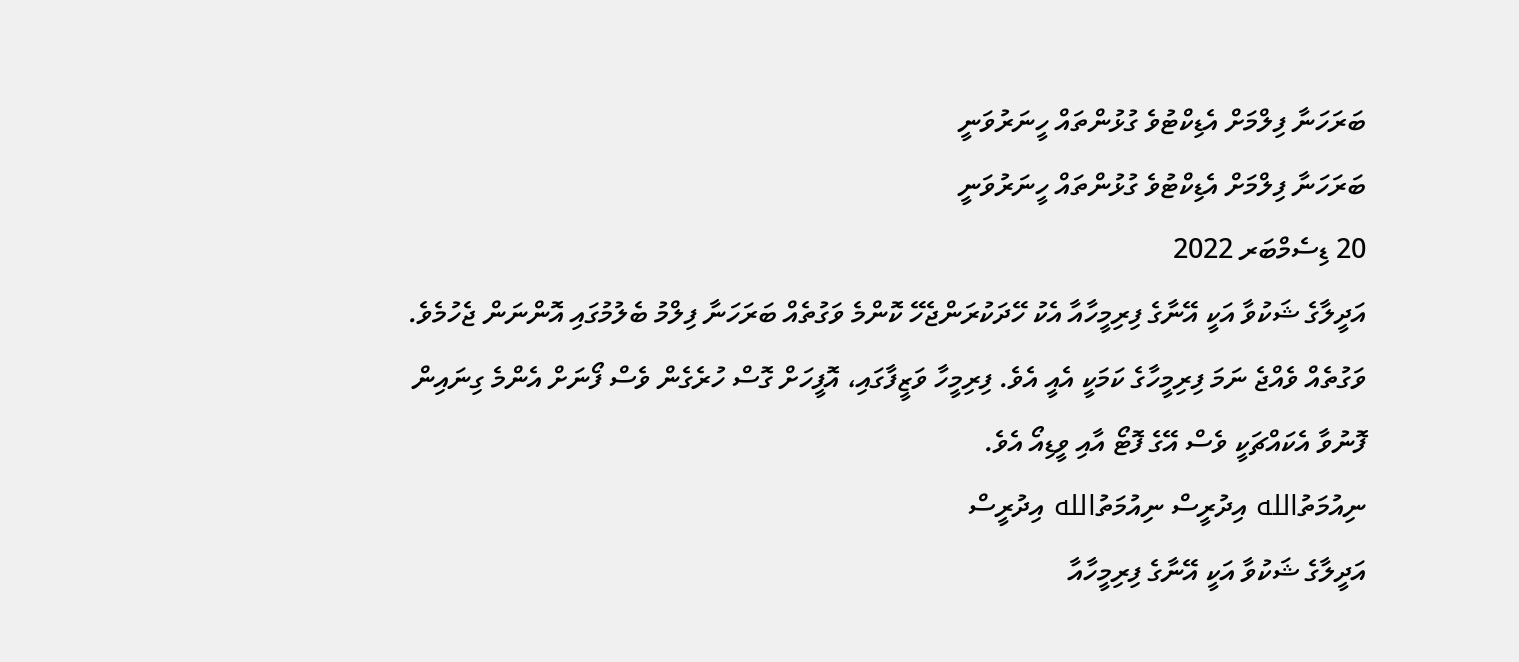ބަރަހަނާ ފިލްމަށް އެޑިކްޓުވެ ގުޅުންތައް ހީނަރުވަނީ
ބަރަހަނާ ފިލްމަށް އެޑިކްޓުވެ ގުޅުންތައް ހީނަރުވަނީ
20 ޑިސެމްބަރ 2022
އަދީލާގެ ޝަކުވާ އަކީ އޭނާގެ ފިރިމީހާއާ އެކު ހޭދަކުރަންޖެހޭ ކޮންމެ ވަގުތެއް ބަރަހަނާ ފިލްމު ބެލުމުގައި އޮންނަން ޖެހުމެވެ. ވަގުތެއް ވެއްޖެ ނަމަ ފިރިމީހާގެ ކަމަކީ އެއީ އެވެ. ފިރިމީހާ ވަޒީފާގައި، އޮފީހަށް ގޮސް ހުރެގެން ވެސް ފޯނަށް އެންމެ ގިނައިން ފޮނުވާ އެކައްޗަކީ ވެސް އޭގެ ފޮޓޯ އާއި ވީޑިއޯ އެވެ.
ނިއުމަތުالله އިދުރީސް ނިއުމަތުالله އިދުރީސް
އަދީލާގެ ޝަކުވާ އަކީ އޭނާގެ ފިރިމީހާއާ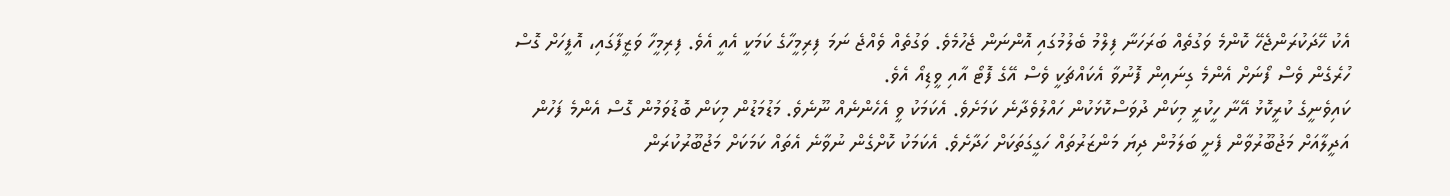އެކު ހޭދަކުރަންޖެހޭ ކޮންމެ ވަގުތެއް ބަރަހަނާ ފިލްމު ބެލުމުގައި އޮންނަން ޖެހުމެވެ. ވަގުތެއް ވެއްޖެ ނަމަ ފިރިމީހާގެ ކަމަކީ އެއީ އެވެ. ފިރިމީހާ ވަޒީފާގައި، އޮފީހަށް ގޮސް ހުރެގެން ވެސް ފޯނަށް އެންމެ ގިނައިން ފޮނުވާ އެކައްޗަކީ ވެސް އޭގެ ފޮޓޯ އާއި ވީޑިއޯ އެވެ.
ކައިވެނީގެ ކުރީކޮޅު އޭނާ ހީކުރީ މިކަން ދުވަސްކޮޅަކުން ހައްލުވެދާނެ ކަމަށެވެ. އެކަމަކު ވީ އެހެންނެއް ނޫނެވެ. މަޑުމަޑުން މިކަން ބޮޑުވަމުން ގޮސް އެންމެ ފަހުން އަދީލާއަށް މަޖުބޫރުވާން ފެށީ ބަލަމުން ދިޔަ މަންޒަރުތައް ހަގީގަތަކަށް ހަދާށެވެ. އެކަމަކު ކޮށްގެން ނުވާނެ އެތައް ކަމަކަށް މަޖުބޫރުކުރަން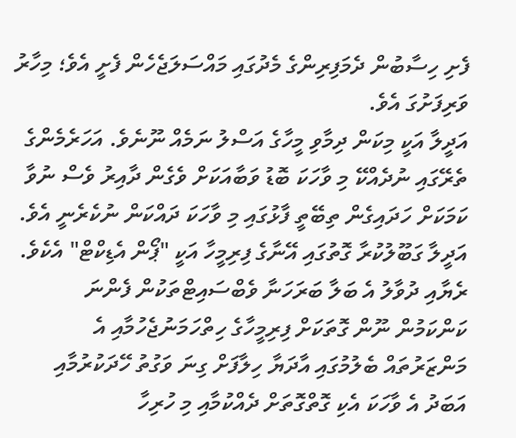ފެށި ހިސާބުން ދެމަފިރިންގެ މެދުގައި މައްސަލަޖެހެން ފެށީ އެވެ؛ މިހާރު ވަރިފަށުގަ އެވެ.
އަދީލާ އަކީ މިކަން ދިމާވި މީހާގެ އަސްލު ނަމެއް ނޫނެވެ. އަހަރެމެންގެ ތެރޭގައި ނުދެއްކޭ މި ވާހަކަ ބޮޑު ވަބާއަކަށް ވެގެން ދާއިރު ވެސް ނުވާ ކަމަކަށް ހަދައިގެން ތިބޭތީ ފާޅުގައި މި ވާހަކަ ދައްކަން ނުކެރެނީ އެވެ.
އަދީލާ ގަބޫލުކުރާ ގޮތުގައި އޭނާގެ ފިރިމީހާ އަކީ "ޕޯން އެޑިކްޓް" އެކެވެ. ރެޔާއި ދުވާލު އެ ބަލާ ބަރަހަނާ ވެބްސައިޓްތަކުން ފެންނަ ކަންކަމުން ނޫން ގޮތަކަށް ފިރިމީހާގެ ހިތްހަމަނުޖެހުމާއި އެ މަންޒަރުތައް ބެލުމުގައި އާދަޔާ ހިލާފަށް ގިނަ ވަގުތު ހޭދަކުރުމާއި އަބަދު އެ ވާހަކަ އެކި ގޮތްގޮތަށް ދެއްކުމާއި މި ހުރިހާ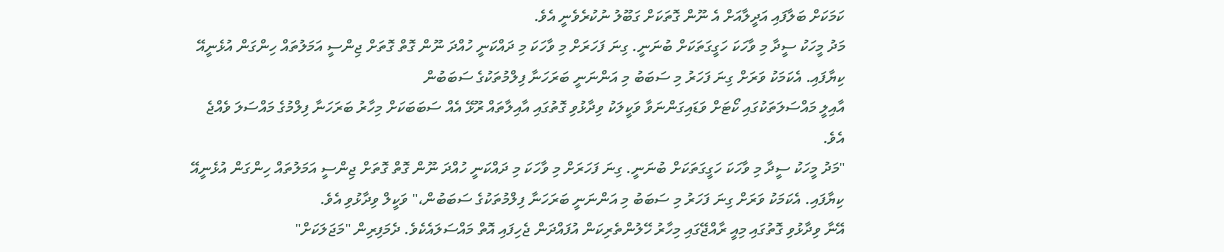ކަމަކަށް ބަލާފައި އަދީލާއަށް އެ ނޫން ގޮތަކަށް ގަބޫލު ނުކުރެވެނީ އެވެ.
މަދު މީހަކު ސީދާ މި ވާހަކަ ހަގީގަތަކަށް ބުނަނީ. ގިނަ ފަހަރަށް މި ވާހަކަ މި ދައްކަނީ ހުއްދަ ނޫން ގޮތް ގޮތަށް ޖިންސީ އަމަލުތައް ހިންގަން އުޅެނީއޭ ކިޔާފައި. އެކަމަކު ވަރަށް ގިނަ ފަހަރު މި ސަބަބު މި އަންނަނީ ބަރަހަނާ ފިލްމުތަކުގެ ސަބަބުން
އާއިލީ މައްސަލަތަކުގައި ކޯޓަށް ވަޑައިގަންނަވާ ވަކީލަކު ވިދާޅުވި ގޮތުގައި އާއިލާތައް ރޫޅޭ އެއް ސަބަބަކަށް މިހާރު ބަރަހަނާ ފިލްމުގެ މައްސަލަ ވެއްޖެ އެވެ.
"މަދު މީހަކު ސީދާ މި ވާހަކަ ހަގީގަތަކަށް ބުނަނީ. ގިނަ ފަހަރަށް މި ވާހަކަ މި ދައްކަނީ ހުއްދަ ނޫން ގޮތް ގޮތަށް ޖިންސީ އަމަލުތައް ހިންގަން އުޅެނީއޭ ކިޔާފައި. އެކަމަކު ވަރަށް ގިނަ ފަހަރު މި ސަބަބު މި އަންނަނީ ބަރަހަނާ ފިލްމުތަކުގެ ސަބަބުން،" ވަކީލް ވިދާޅުވި އެވެ.
އޭނާ ވިދާޅުވި ގޮތުގައި މިއީ ރާއްޖޭގައި މިހާރު ހޭލުންތެރިކަން އުފައްދަން ޖެހިފައި އޮތް މައްސަލައެކެވެ. ދެމަފިރިން "މަޖަލަކަށް"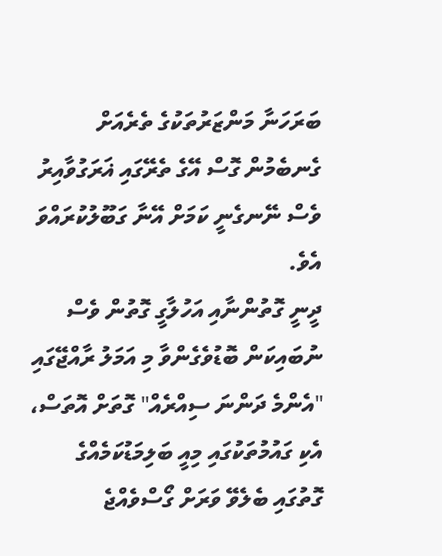ބަރަހަނާ މަންޒަރުތަކުގެ ތެރެއަށް ގެނބެމުން ގޮސް އޭގެ ތެރޭގައި ޣަރަގުވާއިރު ވެސް ނޭނގެނީ ކަމަށް އޭނާ ގަބޫލުކުރައްވަ އެވެ.
ދީނީ ގޮތުންނާއި އަހުލާގީ ގޮތުން ވެސް ނުބައިކަން ބޮޑުވެގެންވާ މި އަމަލު ރާއްޖޭގައި "އެންމެ ދަންނަ ސިއްރެއް" ގޮތަށް އޮތަސް، އެކި ގައުމުތަކުގައި މިއީ ބަލިމަޑުކަމެއްގެ ގޮތުގައި ބެލެވޭ ވަރަށް ގޯސްވެއްޖެ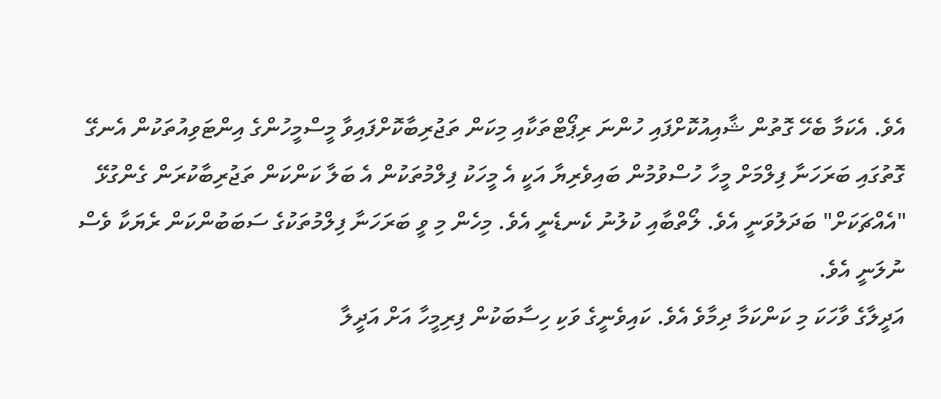އެވެ. އެކަމާ ބެހޭ ގޮތުން ޝާއިއުކޮށްފައި ހުންނަ ރިޕޯޓްތަކާއި މިކަން ތަޖުރިބާކޮށްފައިވާ މީސްމީހުންގެ އިންޓަވިއުތަކުން އެނގޭ ގޮތުގައި ބަރަހަނާ ފިލްމަށް މީހާ ހުސްވުމުން ބައިވެރިޔާ އަކީ އެ މީހަކު ފިލްމުތަކުން އެ ބަލާ ކަންކަން ތަޖުރިބާކުރަން ގެންގުޅޭ "އެއްޗަކަށް" ބަދަލުވަނީ އެވެ. ލޯތްބާއި ކުލުނު ކެނޑެނީ އެވެ. މިހެން މި ވީ ބަރަހަނާ ފިލްމުތަކުގެ ސަބަބުންކަން ރެޔަކާ ވެސް ނުލަނީ އެވެ.
އަދީލާގެ ވާހަކަ މި ކަންކަމާ ދިމާވެ އެވެ. ކައިވެނީގެ ވަކި ހިސާބަކުން ފިރިމީހާ އަށް އަދީލާ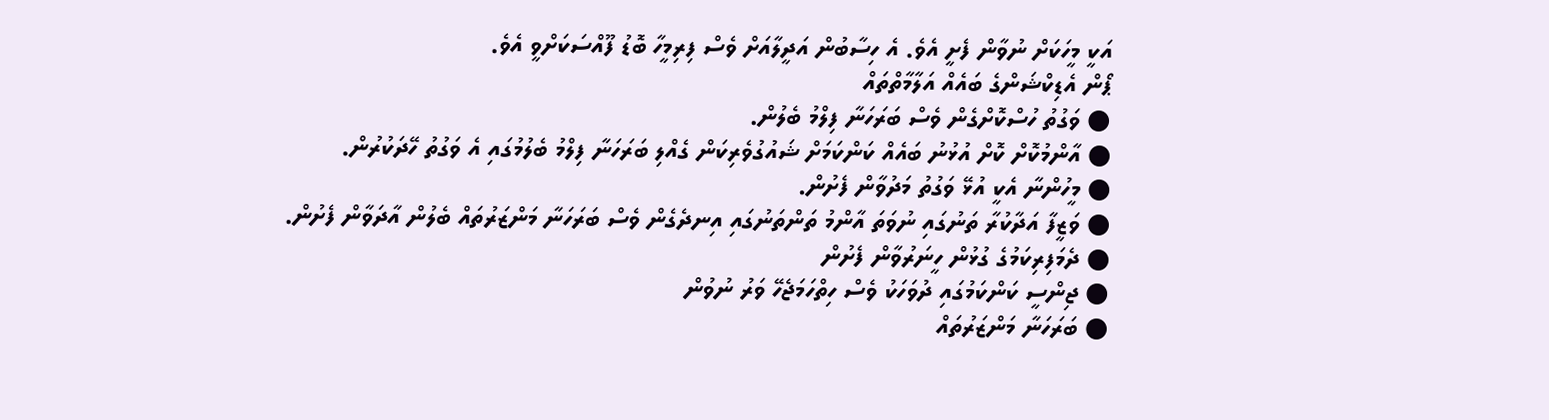އަކީ މީހަކަށް ނުވާން ފެށީ އެވެ. އެ ހިސާބުން އަދީލާއަށް ވެސް ފިރިމީހާ ބޮޑު ފޫއްސަކަށްވީ އެވެ.
ޕޯން އެޑިކްޝަންގެ ބައެއް އަލާމާތްތައް
● ވަގުތު ހުސްކޮށްގެން ވެސް ބަރަހަނާ ފިލްމު ބެލުން.
● އާންމުކޮށް ކޮށް އުޅުނު ބައެއް ކަންކަމަށް ޝައުގުވެރިކަން ގެއްލި ބަރަހަނާ ފިލްމު ބެލުމުގައި އެ ވަގުތު ހޭދަކުރުން.
● މީހުންނާ އެކީ އުޅޭ ވަގުތު މަދުވާން ފެށުން.
● ވަޒީފާ އަދާކުރާ ތަނުގައި ނުވަތަ އާންމު ތަންތަނުގައި އިނދެގެން ވެސް ބަރަހަނާ މަންޒަރުތައް ބެލުން އާދަވާން ފެށުން.
● ދެމަފިރިކަމުގެ ގުޅުން ހީނަރުވާން ފެށުން
● ޖިންސީ ކަންކަމުގައި ދުވަހަކު ވެސް ހިތްހަމަޖެހޭ ވަރު ނުވުން
● ބަރަހަނާ މަންޒަރުތައް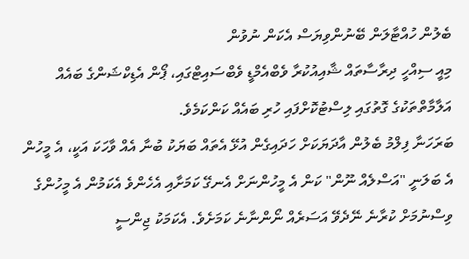ބެލުން ހުއްޓާލަން ބޭނުންވިޔަސް އެކަން ނުވުން
މިއީ ސިއްހީ ދިރާސާތައް ޝާއިއުކުރާ ވެބްއެމްޑީ ވެބްސައިޓްގައި، ޕޯން އެޑިކްޝަންގެ ބައެއް އަލާމާތްތަކުގެ ގޮތުގައި ލިސްޓުކޮށްފައި ހުރި ބައެއް ކަންކަމެވެ.
ބަރަހަނާ ފިލްމު ބެލުން އާދަޔަކަށް ހަދައިގެން އުޅޭ އެތައް ބަޔަކު ބުނާ އެއް ވާހަކަ އަކީ، އެ މީހުން އެ ބަލަނީ "އަސްލެއް ނޫން" ކަން އެ މީހުންނަށް އެނގޭ ކަމަށާއި އެހެންވެ އެކަމުން އެ މީހުންގެ ވިސްނުމަށް ކުރާނެ ނޭދެވޭ އަސަރެއް ނޯންނާނެ ކަމަށެވެ. އެކަމަކު ޖިންސީ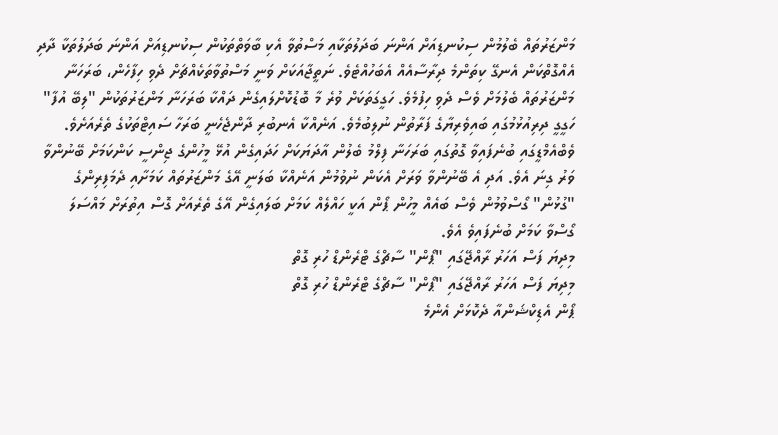މަންޒަރުތައް ބެލުމުން ސިކުނޑިއަށް އަންނަ ބަދަލުތަކާއި މަސްތުވާ އެކި ބާވަތްތަކުން ސިކުނޑިއަށް އަންނަ ބަދަލުތަކާ ދާދި އެއްގޮތްކަން އެނގޭ ކިތަންމެ ދިރާސާއެއް އެބަހުއްޓެވެ. ނަތީޖާއަކަށް ވަނީ މަސްތުވާތަކެއްޗަށް ދެވި ހިފާހެން، ބަރަހަނާ މަންޒަރުތައް ބެލުމަށް ވެސް ދެވި ހިފުމެވެ. ހަގީގަތަކަށް ވުރެ މާ ބޮޑުކޮށްލައިގެން ދައްކާ ބަރަހަނާ މަންޒަރުތަކުން "ލިބޭ އުފާ" ހަގީގީ ދިރިއުޅުމުގައި ބައިވެރިޔާގެ ފަރާތުން ނުލިބުމެވެ. އަނެއްކާ އެނބުރި ދާންޖެހެނީ ބަރަހާ ސައިޓްތަކުގެ ތެރެއަށެވެ.
ވެބްއެމްޑީގައި ބުނެފައިވާ ގޮތުގައި ބަރަހަނާ ފިލްމު ބެލުން އާދަޔަކަށް ހަދައިގެން އުޅޭ މީހުންގެ ޖިންސީ ކަންކަމަށް ބޭނުންވާ ވަރު ގިނަ އެވެ. އަދި އެ ބޭނުންވާ ވަރަށް އެކަން ނުވުމުން އަނެއްކާ ބަލަނީ އޭގެ މަންޒަރުތައް ކަމަށާއި ދެމަފިރިންގެ "ގުޅުން" ގޯސްވުމުން ވެސް ބައެއް މީހުން ޕޯން އަކީ ހައްލެއް ކަމަށް ބަލައިގެން އޭގެ ތެރެއަށް ގޮސް އިތުރަށް މައްސަލަ ގޯސްވާ ކަމަށް ބުނެފައިވެ އެވެ.
މިދިޔަ ފަސް އަހަރު ރާއްޖޭގައި "ޕޯން" ސާޗްގެ ޓްރެންޑް ހުރި ގޮތް
މިދިޔަ ފަސް އަހަރު ރާއްޖޭގައި "ޕޯން" ސާޗްގެ ޓްރެންޑް ހުރި ގޮތް
ޕޯން އެޑިކްޝަންއާ ދެކޮޅަށް އެންމެ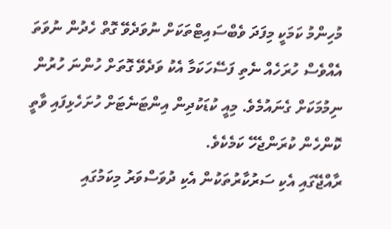މުހިންމު ކަމަކީ މިފަދަ ވެބްސައިޓްތަކަށް ނުވަދެވޭ ގޮތް ހެދުން ނުވަތަ އެއްވެސް ހުރަހެއް ނެތި ފަސޭހަކަމާ އެކު ވަދެވޭ ގޮތަށް ހުންނަ ހުރުން ނިމުމަކަށް ގެނައުމެވެ. މިއީ ކުޑަކުދިން އިންޓަނެޓަށް ހުށަހެޅިފައި ވާތީ ކޮންހެން ކުރަންޖެހޭ ކަމެކެވެ.
ރާއްޖޭގައި އެކި ސަރުކާރުތަކުން އެކި ދުވަސްވަރު މިކަމުގައި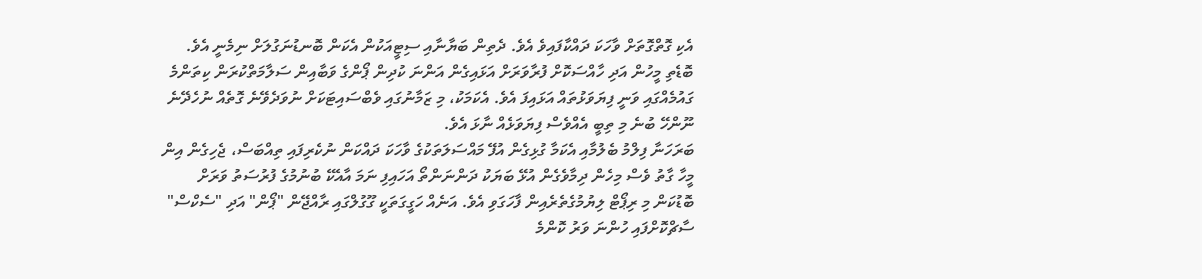އެކި ގޮތްގޮތަށް ވާހަކަ ދައްކާފައިވެ އެވެ. ދެތިން ބަޔާނާއި ސިޓީއަކުން އެކަން ބޮނޑުނަގުލަށް ނިމެނީ އެވެ.
ބޮޑެތި މީހުން އަދި ހާއްސަކޮށް ފުރާވަރަށް އަޅައިގެން އަންނަ ކުދިން ޕޯންގެ ވަބާއިން ސަލާމަތްކުރަން ކިތަންމެ ގައުމެއްގައި ވަނީ ފިޔަވަޅުތައް އަޅައިފަ އެވެ. އެކަމަކު، މި ޒަމާނުގައި ވެބްސައިޓަކަށް ނުވަދެވޭނެ ގޮތެއް ނުހެދޭނެ ނޫންހޭ ބުނެ މި ތިބީ އެއްވެސް ފިޔަވަޅެއް ނާޅަ އެވެ.
ބަރަހަނާ ފިލްމު ބެލުމާއި އެކަމާ ގުޅިގެން އުފޭ މައްސަލަތަކުގެ ވާހަކަ ދައްކަން ނުކެރިފައި ތިއްބަސް، ޖެހިގެން އިން މީހާ ގާތު ވެސް މިހެން ދިމާވެގެން އުޅޭ ބަޔަކު ދަންނަންތޯ އަހައިފި ނަމަ އާއެކޭ ބުނުމުގެ ފުރުސަތު ވަރަށް ބޮޑުކަން މި ރިޕޯޓް ލިޔުމުގެތެރެއިން ފާހަގަވި އެވެ. އަނެއް ހަގީގަތަކީ ގޫގުލްގައި ރާއްޖޭން "ޕޯން" އަދި "ސެކްސް" ސާޗްކޮށްފައި ހުންނަ ވަރު ކޮންމެ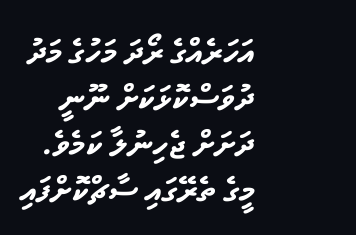އަހަރެއްގެ ރޯދަ މަހުގެ މަދު ދުވަސްކޮޅަކަށް ނޫނީ ދަށަށް ޖެހިނުލާ ކަމެވެ. މީގެ ތެރޭގައި ސާޗްކޮށްފައި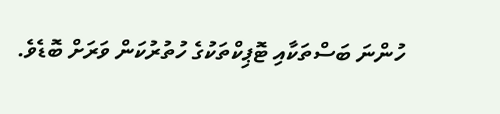ހުންނަ ބަސްތަކާއި ޓޮޕިކްތަކުގެ ހުތުރުކަން ވަރަށް ބޮޑެވެ.